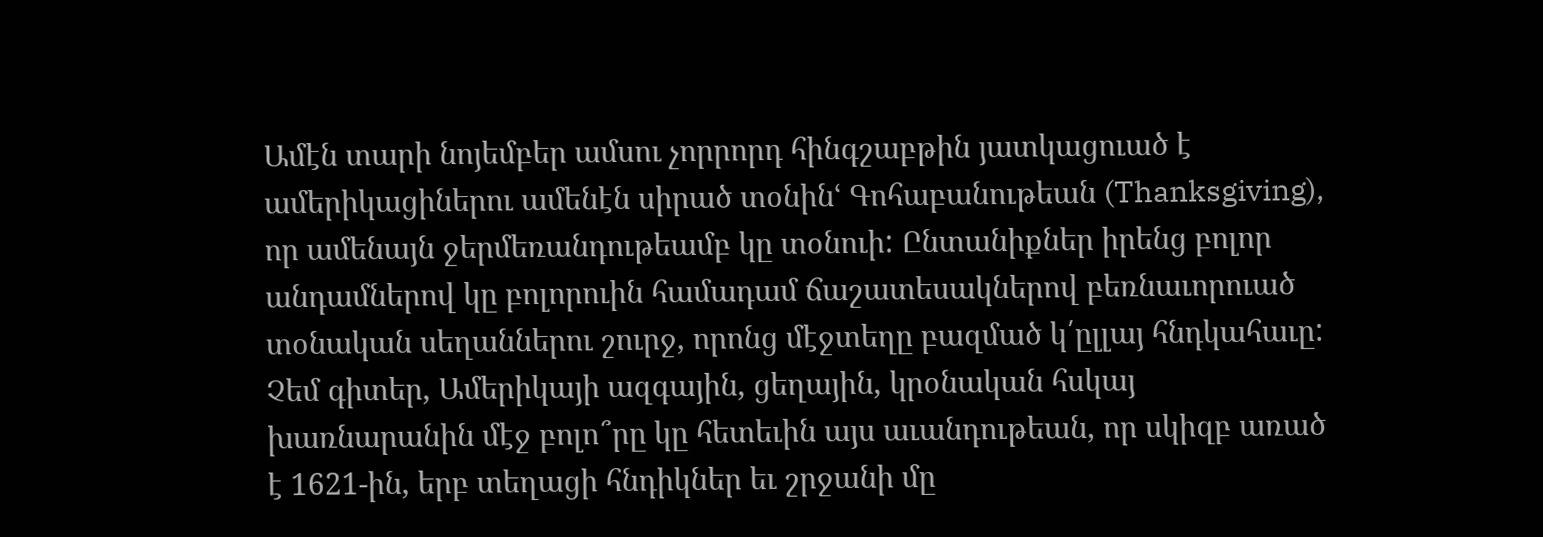Ամէն տարի նոյեմբեր ամսու չորրորդ հինգշաբթին յատկացուած է ամերիկացիներու ամենէն սիրած տօնինՙ Գոհաբանութեան (Thanksgiving), որ ամենայն ջերմեռանդութեամբ կը տօնուի: Ընտանիքներ իրենց բոլոր անդամներով կը բոլորուին համադամ ճաշատեսակներով բեռնաւորուած տօնական սեղաններու շուրջ, որոնց մէջտեղը բազմած կ՛ըլլայ հնդկահաւը:
Չեմ գիտեր, Ամերիկայի ազգային, ցեղային, կրօնական հսկայ խառնարանին մէջ բոլո՞րը կը հետեւին այս աւանդութեան, որ սկիզբ առած է 1621-ին, երբ տեղացի հնդիկներ եւ շրջանի մը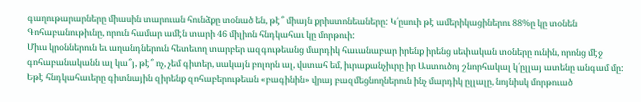գաղութարարները միասին տարուան հունձքը տօնած են, թէ՞ միայն քրիստոնեաները: Կ՛ըսուի թէ ամերիկացիներու 88%ը կը տօնեն Գոհաբանութիւնը, որուն համար ամէն տարի 46 միլիոն հնդկահաւ կը մորթուի:
Միւս կրօններուն եւ աղանդներուն հետեւող տարբեր ազգութեանց մարդիկ հաւանաբար իրենք իրենց սեփական տօները ունին, որոնց մէջ գոհաբանականն ալ կա՞յ, թէ՞ ոչ, չեմ գիտեր, սակայն բոլորն ալ, վստահ եմ, իւրաքանչիւրը իր Աստուծոյ շնորհակալ կ՛ըլլայ ատենը անգամ մը:
Եթէ հնդկահաւերը գիտնային զիրենք զոհաբերութեան «բագինին» վրայ բազմեցնողներուն ինչ մարդիկ ըլլալը, նոյնիսկ մորթուած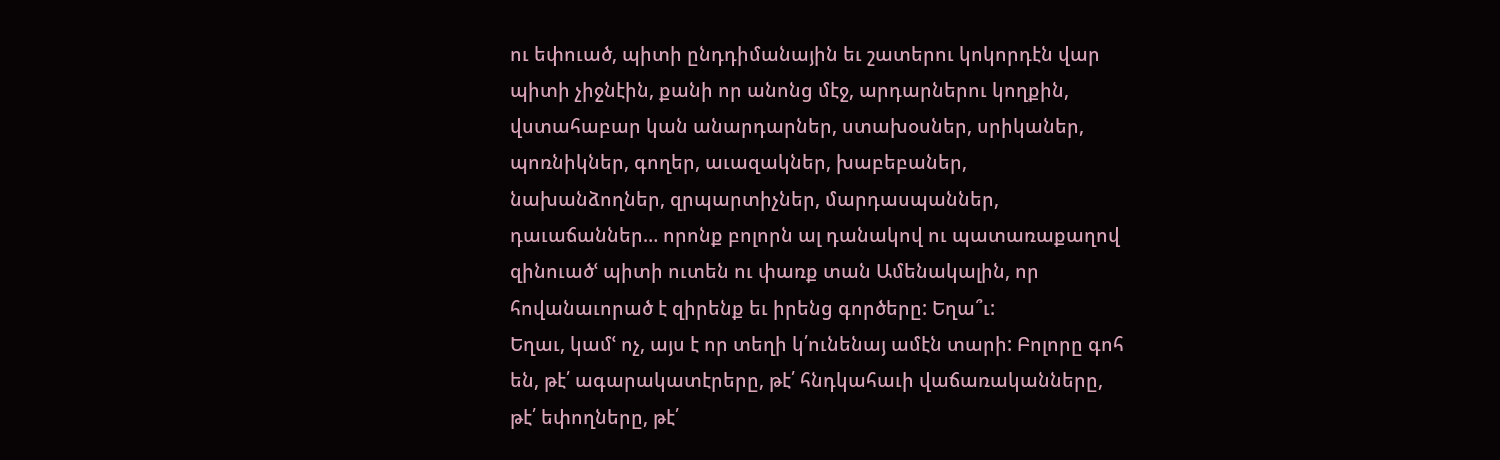ու եփուած, պիտի ընդդիմանային եւ շատերու կոկորդէն վար պիտի չիջնէին, քանի որ անոնց մէջ, արդարներու կողքին, վստահաբար կան անարդարներ, ստախօսներ, սրիկաներ, պոռնիկներ, գողեր, աւազակներ, խաբեբաներ, նախանձողներ, զրպարտիչներ, մարդասպաններ, դաւաճաններ… որոնք բոլորն ալ դանակով ու պատառաքաղով զինուածՙ պիտի ուտեն ու փառք տան Ամենակալին, որ հովանաւորած է զիրենք եւ իրենց գործերը: Եղա՞ւ:
Եղաւ, կամՙ ոչ, այս է որ տեղի կ՛ունենայ ամէն տարի: Բոլորը գոհ են, թէ՛ ագարակատէրերը, թէ՛ հնդկահաւի վաճառականները, թէ՛ եփողները, թէ՛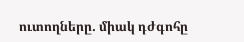ուտողները. միակ դժգոհը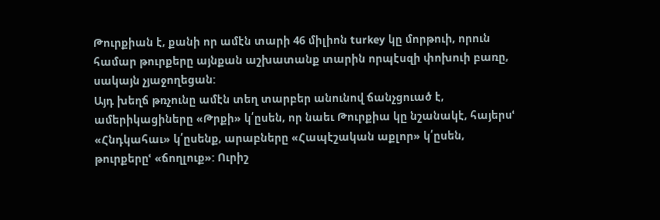Թուրքիան է, քանի որ ամէն տարի 46 միլիոն turkey կը մորթուի, որուն համար թուրքերը այնքան աշխատանք տարին որպէսզի փոխուի բառը, սակայն չյաջողեցան:
Այդ խեղճ թռչունը ամէն տեղ տարբեր անունով ճանչցուած է, ամերիկացիները «Թրքի» կ՛ըսեն, որ նաեւ Թուրքիա կը նշանակէ, հայերսՙ «Հնդկահաւ» կ՛ըսենք, արաբները «Հապէշական աքլոր» կ՛ըսեն, թուրքերըՙ «ճողլուք»: Ուրիշ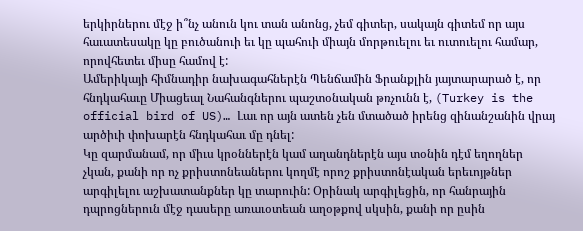երկիրներու մէջ ի՞նչ անուն կու տան անոնց, չեմ գիտեր, սակայն գիտեմ որ այս հաւատեսակը կը բուծանուի եւ կը պահուի միայն մորթուելու եւ ուտուելու համար, որովհետեւ միսը համով է:
Ամերիկայի հիմնադիր նախագահներէն Պենճամին Ֆրանքլին յայտարարած է, որ հնդկահաւը Միացեալ Նահանգներու պաշտօնական թռչունն է, (Turkey is the official bird of US)… Լաւ որ այն ատեն չեն մտածած իրենց զինանշանին վրայ արծիւի փոխարէն հնդկահաւ մը դնել:
Կը զարմանամ, որ միւս կրօններէն կամ աղանդներէն այս տօնին դէմ եղողներ չկան, քանի որ ոչ քրիստոնեաներու կողմէ որոշ քրիստոնէական երեւոյթներ արգիլելու աշխատանքներ կը տարուին: Օրինակ արգիլեցին, որ հանրային դպրոցներուն մէջ դասերը առաւօտեան աղօթքով սկսին, քանի որ ըսին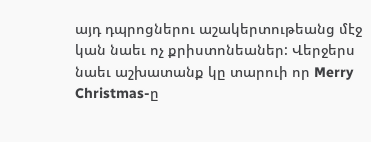այդ դպրոցներու աշակերտութեանց մէջ կան նաեւ ոչ քրիստոնեաներ: Վերջերս նաեւ աշխատանք կը տարուի որ Merry Christmas-ը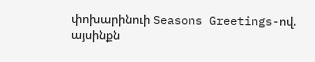փոխարինուի Seasons Greetings-ով. այսինքն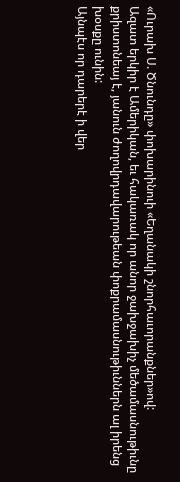«Ուրախ Ս. Ծնունդը» փոխարինուի «Եղանակի շնորհաւորանքներ»ով:
Ազատ երկիր է Ամերիկան, եւ հակառակ որ անոր ջախջախիչ մեծամասնութիւնը քրիստոնեայ է, յանուն ժողովրդավարութեան փոքրամասնութիւններն ալ իրենց խօսքը ունին:
Այնպէս որ դարերէ ի վեր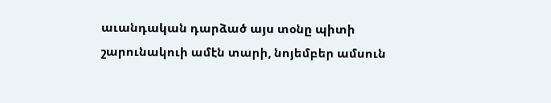աւանդական դարձած այս տօնը պիտի շարունակուի ամէն տարի, նոյեմբեր ամսուն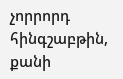չորրորդ հինգշաբթին, քանի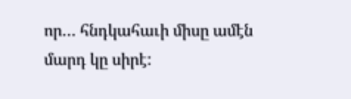որ… հնդկահաւի միսը ամէն մարդ կը սիրէ: